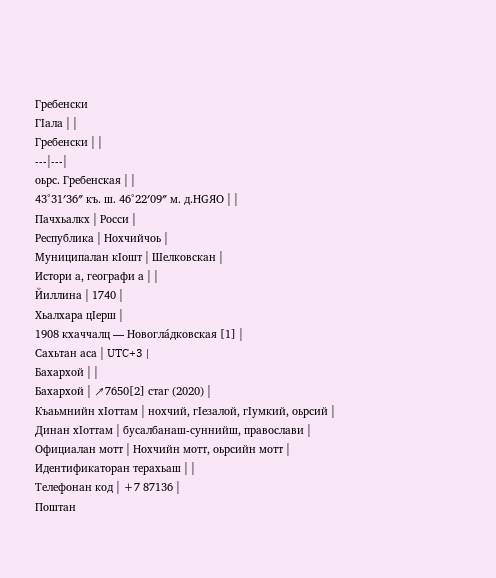Гребенски
ГӀала | |
Гребенски | |
---|---|
оьрс. Гребенская | |
43°31′36″ къ. ш. 46°22′09″ м. д.HGЯO | |
Пачхьалкх | Росси |
Республика | Нохчийчоь |
Муниципалан кӀошт | Шелковскан |
Истори а, географи а | |
Йиллина | 1740 |
Хьалхара цӀерш |
1908 кхаччалц — Новогла́дковская [1] |
Сахьтан аса | UTC+3 |
Бахархой | |
Бахархой | ↗7650[2] стаг (2020) |
Къаьмнийн хӀоттам | нохчий, гӀезалой, гӀумкий, оьрсий |
Динан хӀоттам | бусалбанаш-суннийш, православи |
Официалан мотт | Нохчийн мотт, оьрсийн мотт |
Идентификаторан терахьаш | |
Телефонан код | +7 87136 |
Поштан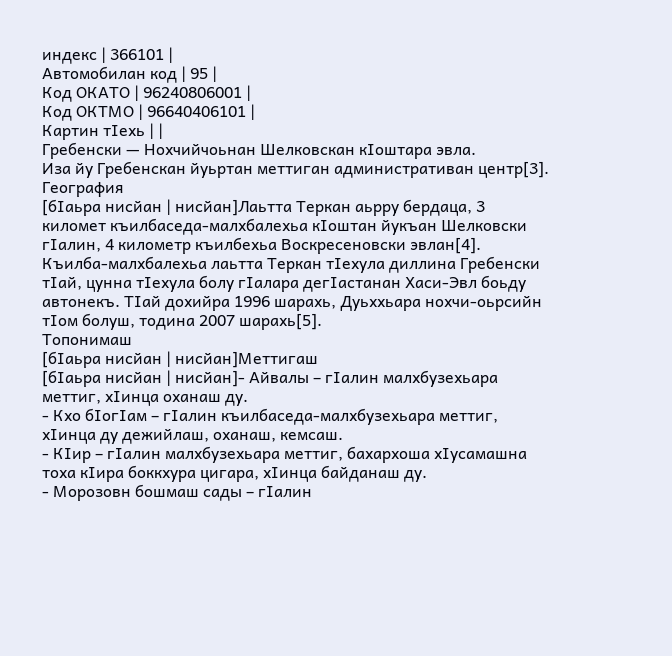индекс | 366101 |
Автомобилан код | 95 |
Код ОКАТО | 96240806001 |
Код ОКТМО | 96640406101 |
Картин тӀехь | |
Гребенски — Нохчийчоьнан Шелковскан кӀоштара эвла.
Иза йу Гребенскан йуьртан меттиган административан центр[3].
География
[бӀаьра нисйан | нисйан]Лаьтта Теркан аьрру бердаца, 3 километ къилбаседа-малхбалехьа кӀоштан йукъан Шелковски гӀалин, 4 километр къилбехьа Воскресеновски эвлан[4].
Къилба-малхбалехьа лаьтта Теркан тӀехула диллина Гребенски тӀай, цунна тӀехула болу гӀалара дегӀастанан Хаси-Эвл боьду автонекъ. ТӀай дохийра 1996 шарахь, Дуьххьара нохчи-оьрсийн тIом болуш, тодина 2007 шарахь[5].
Топонимаш
[бӀаьра нисйан | нисйан]Меттигаш
[бӀаьра нисйан | нисйан]- Айвалы – гӀалин малхбузехьара меттиг, хӀинца оханаш ду.
- Кхо бӀогӀам – гӀалин къилбаседа-малхбузехьара меттиг, хӀинца ду дежийлаш, оханаш, кемсаш.
- КӀир – гӀалин малхбузехьара меттиг, бахархоша хӀусамашна тоха кӀира боккхура цигара, хӀинца байданаш ду.
- Морозовн бошмаш сады – гӀалин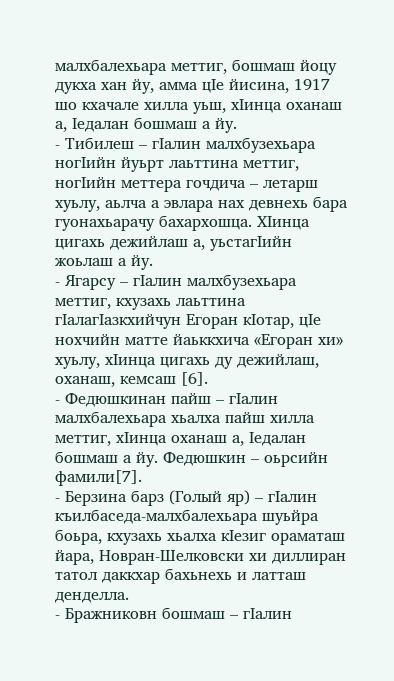малхбалехьара меттиг, бошмаш йоцу дукха хан йу, амма цӀе йисина, 1917 шо кхачале хилла уьш, хӀинца оханаш а, Ӏедалан бошмаш а йу.
- Тибилеш – гӀалин малхбузехьара ногӀийн йуьрт лаьттина меттиг, ногӀийн меттера гочдича – летарш хуьлу, аьлча а эвлара нах девнехь бара гуонахьарачу бахархошца. ХӀинца цигахь дежийлаш а, уьстaгӀийн жоьлаш а йу.
- Ягарсу – гӀалин малхбузехьара меттиг, кхузахь лаьттина гӀалагӀазкхийчун Егоран кӀотар, цӀе нохчийн матте йаьккхича «Егоран хи» хуьлу, хӀинца цигахь ду дежийлаш, оханаш, кемсаш [6].
- Федюшкинан пайш – гӀалин малхбалехьара хьалха пайш хилла меттиг, хӀинца оханаш а, Ӏедалан бошмаш а йу. Федюшкин – оьрсийн фамили[7].
- Берзина барз (Голый яр) – гӀалин къилбаседа-малхбалехьара шуьйра боьра, кхузахь хьалха кӀезиг ораматаш йара, Новран-Шелковски хи диллиран татол даккхар бахьнехь и латташ денделла.
- Бражниковн бошмаш – гӀалин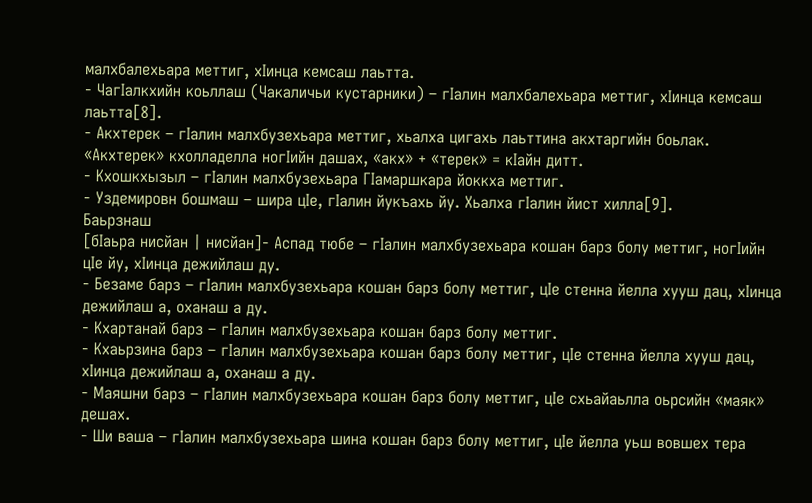малхбалехьара меттиг, хӀинца кемсаш лаьтта.
- ЧагӀалкхийн коьллаш (Чакаличьи кустарники) – гӀалин малхбалехьара меттиг, хӀинца кемсаш лаьтта[8].
- Акхтерек – гӀалин малхбузехьара меттиг, хьалха цигахь лаьттина акхтаргийн боьлак. «Акхтерек» кхолладелла ногӀийн дашах, «акх» + «терек» = кӀайн дитт.
- Кхошкхызыл – гӀалин малхбузехьара ГӀамаршкара йоккха меттиг.
- Уздемировн бошмаш – шира цӀе, гӀалин йукъахь йу. Хьалха гӀалин йист хилла[9].
Баьрзнаш
[бӀаьра нисйан | нисйан]- Аспад тюбе – гӀалин малхбузехьара кошан барз болу меттиг, ногӀийн цӀе йу, хӀинца дежийлаш ду.
- Безаме барз – гӀалин малхбузехьара кошан барз болу меттиг, цӀе стенна йелла хууш дац, хӀинца дежийлаш а, оханаш а ду.
- Кхартанай барз – гӀалин малхбузехьара кошан барз болу меттиг.
- Кхаьрзина барз – гӀалин малхбузехьара кошан барз болу меттиг, цӀе стенна йелла хууш дац, хӀинца дежийлаш а, оханаш а ду.
- Маяшни барз – гӀалин малхбузехьара кошан барз болу меттиг, цӀе схьайаьлла оьрсийн «маяк» дешах.
- Ши ваша – гӀалин малхбузехьара шина кошан барз болу меттиг, цӀе йелла уьш вовшех тера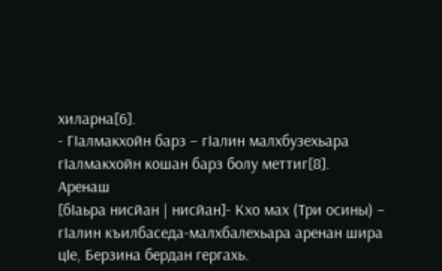хиларна[6].
- ГӀалмакхойн барз – гӀалин малхбузехьара гӀалмакхойн кошан барз болу меттиг[8].
Аренаш
[бӀаьра нисйан | нисйан]- Кхо мах (Три осины) – гӀалин къилбаседа-малхбалехьара аренан шира цӀе, Берзина бердан гергахь.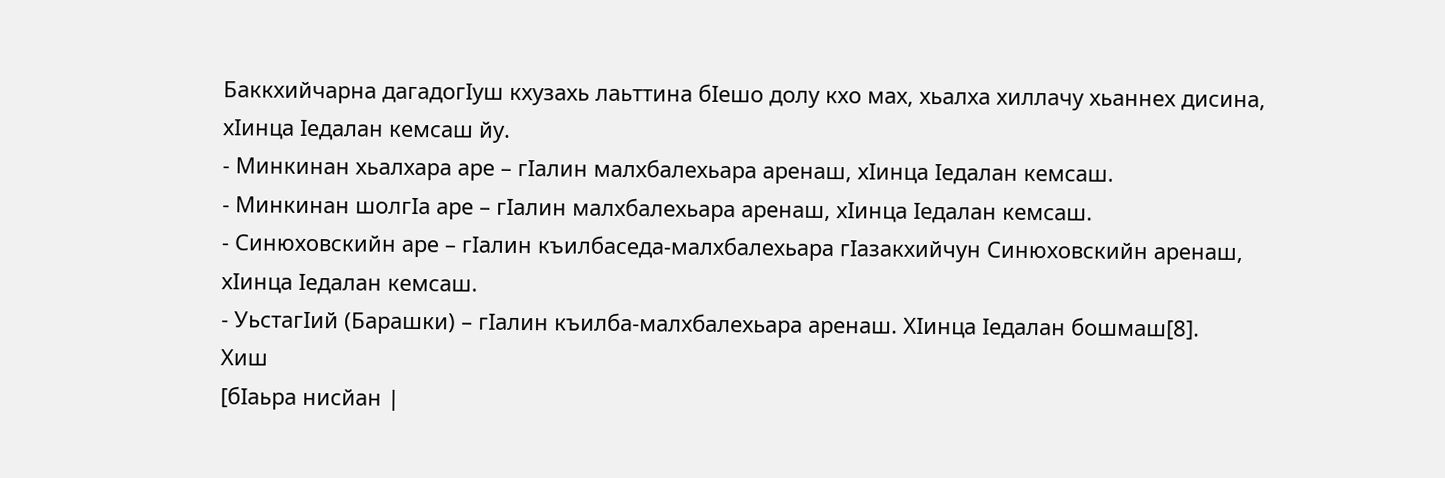Баккхийчарна дагадогӀуш кхузахь лаьттина бӀешо долу кхо мах, хьалха хиллачу хьаннех дисина, хӀинца Ӏедалан кемсаш йу.
- Минкинан хьалхара аре – гӀалин малхбалехьара аренаш, хӀинца Ӏедалан кемсаш.
- Минкинан шолгӀа аре – гӀалин малхбалехьара аренаш, хӀинца Ӏедалан кемсаш.
- Синюховскийн аре – гӀалин къилбаседа-малхбалехьара гӀазакхийчун Синюховскийн аренаш, хӀинца Ӏедалан кемсаш.
- УьстагӀий (Барашки) – гӀалин къилба-малхбалехьара аренаш. ХӀинца Ӏедалан бошмаш[8].
Хиш
[бӀаьра нисйан |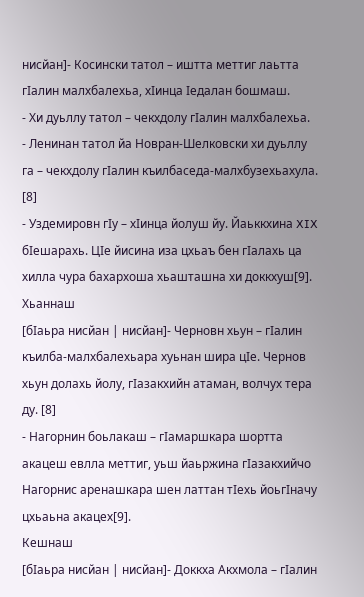нисйан]- Косински татол – иштта меттиг лаьтта гӀалин малхбалехьа, хӀинца Ӏедалан бошмаш.
- Хи дуьллу татол – чекхдолу гӀалин малхбалехьа.
- Ленинан татол йа Новран-Шелковски хи дуьллу га – чекхдолу гӀалин къилбаседа-малхбузехьахула. [8]
- Уздемировн гӀу – хӀинца йолуш йу. Йаьккхина XIX бӀешарахь. ЦӀе йисина иза цхьаъ бен гӀалахь ца хилла чура бахархоша хьашташна хи доккхуш[9].
Хьаннаш
[бӀаьра нисйан | нисйан]- Черновн хьун – гӀалин къилба-малхбалехьара хуьнан шира цӀе. Чернов хьун долахь йолу, гӀазакхийн атаман, волчух тера ду. [8]
- Нагорнин боьлакаш – гӀамаршкара шортта акацеш евлла меттиг, уьш йаьржина гӀазакхийчо Нагорнис аренашкара шен латтан тӀехь йоьгӀначу цхьаьна акацех[9].
Кешнаш
[бӀаьра нисйан | нисйан]- Доккха Акхмола – гӀалин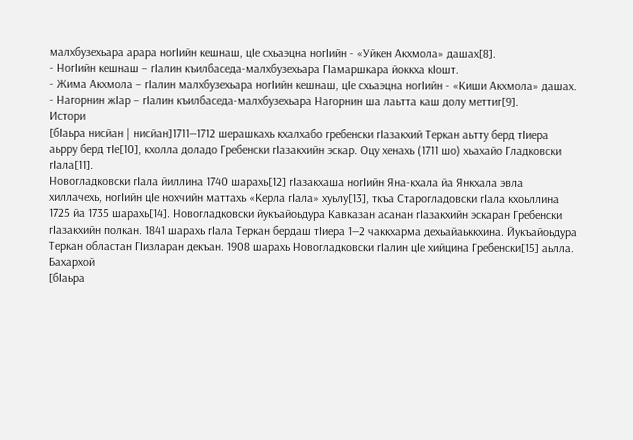малхбузехьара арара ногӀийн кешнаш, цӀе схьаэцна ногӀийн - «Уйкен Акхмола» дашах[8].
- НогӀийн кешнаш – гӀалин къилбаседа-малхбузехьара ГӀамаршкара йоккха кӀошт.
- Жима Акхмола – гӀалин малхбузехьара ногӀийн кешнаш, цӀе схьаэцна ногӀийн - «Киши Акхмола» дашах.
- Нагорнин жӀар – гӀалин къилбаседа-малхбузехьара Нагорнин ша лаьтта каш долу меттиг[9].
Истори
[бӀаьра нисйан | нисйан]1711—1712 шерашкахь кхалхабо гребенски гӀазакхий Теркан аьтту берд тӀиера аьрру берд тӀе[10], кхолла доладо Гребенски гӀазакхийн эскар. Оцу хенахь (1711 шо) хьахайо Гладковски гӀала[11].
Новогладковски гӀала йиллина 1740 шарахь[12] гӀазакхаша ногӀийн Яна-кхала йа Янкхала эвла хиллачехь, ногӀийн цӀе нохчийн маттахь «Керла гӀала» хуьлу[13], ткъа Старогладовски гӀала кхоьллина 1725 йа 1735 шарахь[14]. Новогладковски йукъайоьдура Кавказан асанан гӀазакхийн эскаран Гребенски гӀазакхийн полкан. 1841 шарахь гӀала Теркан бердаш тӀиера 1—2 чаккхарма дехьайаьккхина. Йукъайоьдура Теркан областан ГӀизларан декъан. 1908 шарахь Новогладковски гӀалин цӀе хийцина Гребенски[15] аьлла.
Бахархой
[бӀаьра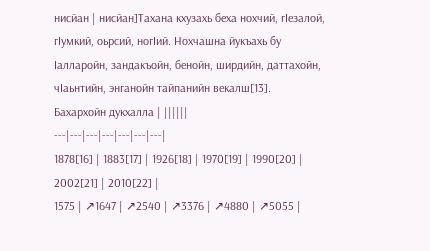нисйан | нисйан]Тахана кхузахь беха нохчий, гӀезалой, гӀумкий, оьрсий, ногӀий. Нохчашна йукъахь бу Ӏалларойн, зандакъойн, бенойн, ширдийн, даттахойн, чӀаьнтийн, энганойн тайпанийн векалш[13].
Бахархойн дукхалла | ||||||
---|---|---|---|---|---|---|
1878[16] | 1883[17] | 1926[18] | 1970[19] | 1990[20] | 2002[21] | 2010[22] |
1575 | ↗1647 | ↗2540 | ↗3376 | ↗4880 | ↗5055 |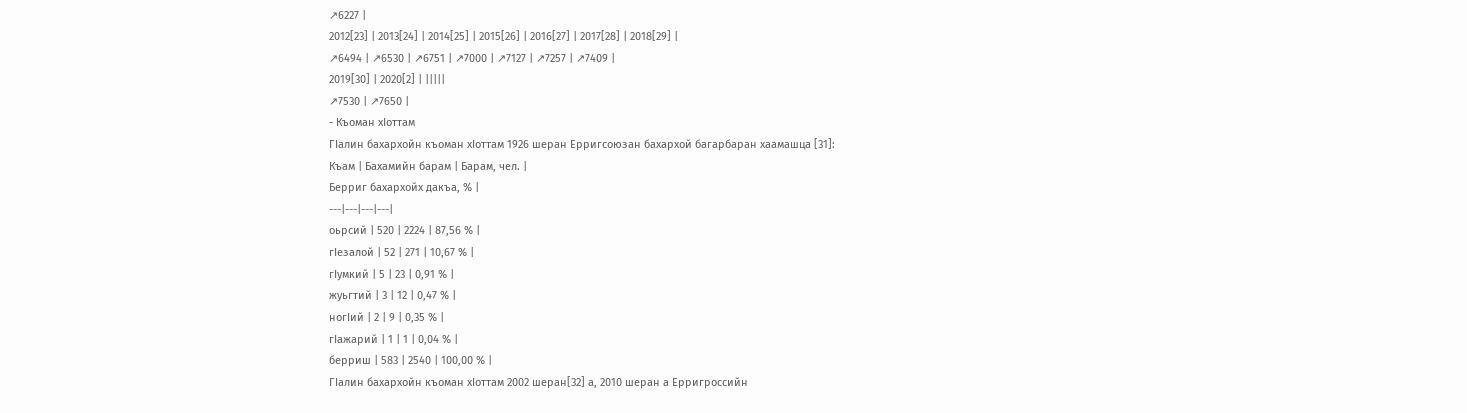↗6227 |
2012[23] | 2013[24] | 2014[25] | 2015[26] | 2016[27] | 2017[28] | 2018[29] |
↗6494 | ↗6530 | ↗6751 | ↗7000 | ↗7127 | ↗7257 | ↗7409 |
2019[30] | 2020[2] | |||||
↗7530 | ↗7650 |
- Къоман хӀоттам
ГӀалин бахархойн къоман хӀоттам 1926 шеран Ерригсоюзан бахархой багарбаран хаамашца [31]:
Къам | Бахамийн барам | Барам, чел. |
Берриг бахархойх дакъа, % |
---|---|---|---|
оьрсий | 520 | 2224 | 87,56 % |
гӀезалой | 52 | 271 | 10,67 % |
гӀумкий | 5 | 23 | 0,91 % |
жуьгтий | 3 | 12 | 0,47 % |
ногӀий | 2 | 9 | 0,35 % |
гӀажарий | 1 | 1 | 0,04 % |
берриш | 583 | 2540 | 100,00 % |
ГӀалин бахархойн къоман хӀоттам 2002 шеран[32] а, 2010 шеран а Ерригроссийн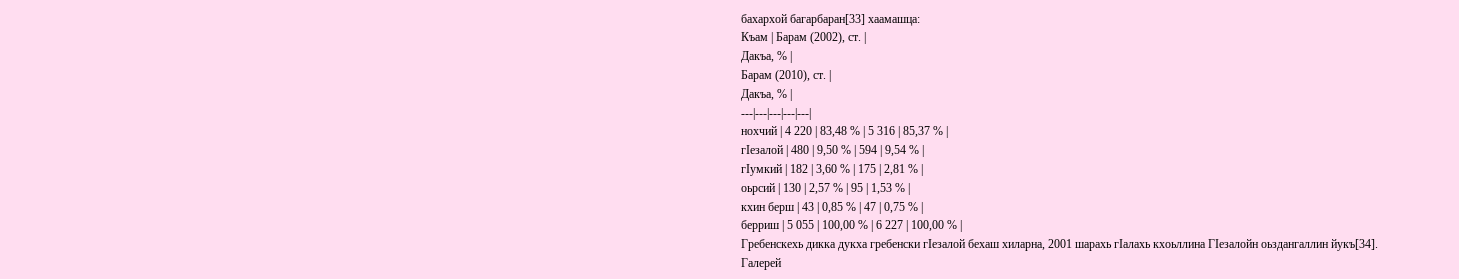бахархой багарбаран[33] хаамашца:
Къам | Барам (2002), ст. |
Дакъа, % |
Барам (2010), ст. |
Дакъа, % |
---|---|---|---|---|
нохчий | 4 220 | 83,48 % | 5 316 | 85,37 % |
гӀезалой | 480 | 9,50 % | 594 | 9,54 % |
гӀумкий | 182 | 3,60 % | 175 | 2,81 % |
оьрсий | 130 | 2,57 % | 95 | 1,53 % |
кхин берш | 43 | 0,85 % | 47 | 0,75 % |
берриш | 5 055 | 100,00 % | 6 227 | 100,00 % |
Гребенскехь дикка дукха гребенски гӀезалой бехаш хиларна, 2001 шарахь гӀалахь кхоьллина ГӀезалойн оьздангаллин йукъ[34].
Галерей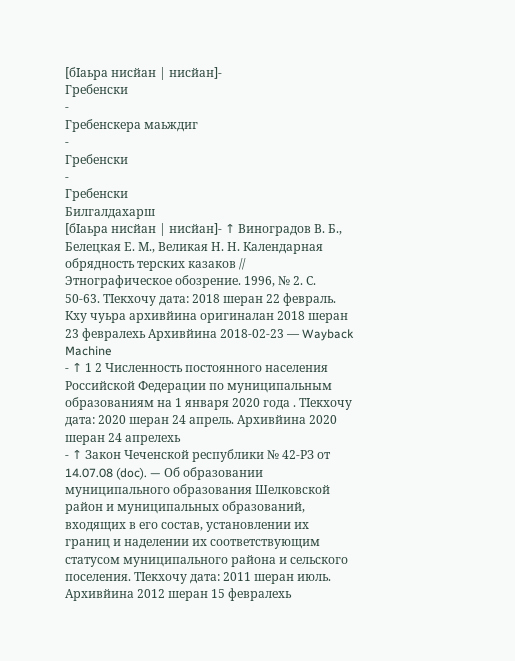[бӀаьра нисйан | нисйан]-
Гребенски
-
Гребенскера маьждиг
-
Гребенски
-
Гребенски
Билгалдахарш
[бӀаьра нисйан | нисйан]- ↑ Виноградов В. Б., Белецкая Е. М., Великая Н. Н. Календарная обрядность терских казаков // Этнографическое обозрение. 1996, № 2. С. 50-63. ТӀекхочу дата: 2018 шеран 22 февраль. Кху чуьра архивйина оригиналан 2018 шеран 23 февралехь Архивйина 2018-02-23 — Wayback Machine
- ↑ 1 2 Численность постоянного населения Российской Федерации по муниципальным образованиям на 1 января 2020 года . ТӀекхочу дата: 2020 шеран 24 апрель. Архивйина 2020 шеран 24 апрелехь
- ↑ Закон Чеченской республики № 42-РЗ от 14.07.08 (doc). — Об образовании муниципального образования Шелковской район и муниципальных образований, входящих в его состав, установлении их границ и наделении их соответствующим статусом муниципального района и сельского поселения. ТӀекхочу дата: 2011 шеран июль. Архивйина 2012 шеран 15 февралехь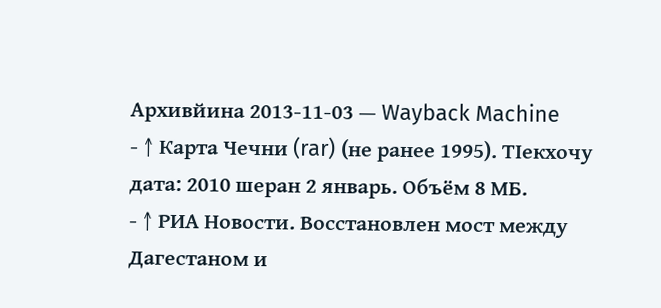Архивйина 2013-11-03 — Wayback Machine
- ↑ Карта Чечни (rar) (не ранее 1995). ТӀекхочу дата: 2010 шеран 2 январь. Объём 8 МБ.
- ↑ РИА Новости. Восстановлен мост между Дагестаном и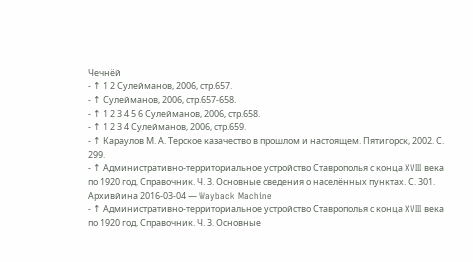Чечнёй
- ↑ 1 2 Сулейманов, 2006, стр.657.
- ↑ Сулейманов, 2006, стр.657-658.
- ↑ 1 2 3 4 5 6 Сулейманов, 2006, стр.658.
- ↑ 1 2 3 4 Сулейманов, 2006, стр.659.
- ↑ Караулов М. А. Терское казачество в прошлом и настоящем. Пятигорск, 2002. С. 299.
- ↑ Административно-территориальное устройство Ставрополья с конца XVIII века по 1920 год. Справочник. Ч. 3. Основные сведения о населённых пунктах. С. 301. Архивйина 2016-03-04 — Wayback Machine
- ↑ Административно-территориальное устройство Ставрополья с конца XVIII века по 1920 год. Справочник. Ч. 3. Основные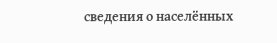сведения о населённых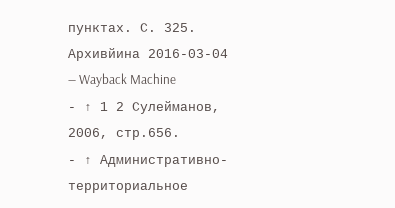пунктах. С. 325. Архивйина 2016-03-04 — Wayback Machine
- ↑ 1 2 Сулейманов, 2006, стр.656.
- ↑ Административно-территориальное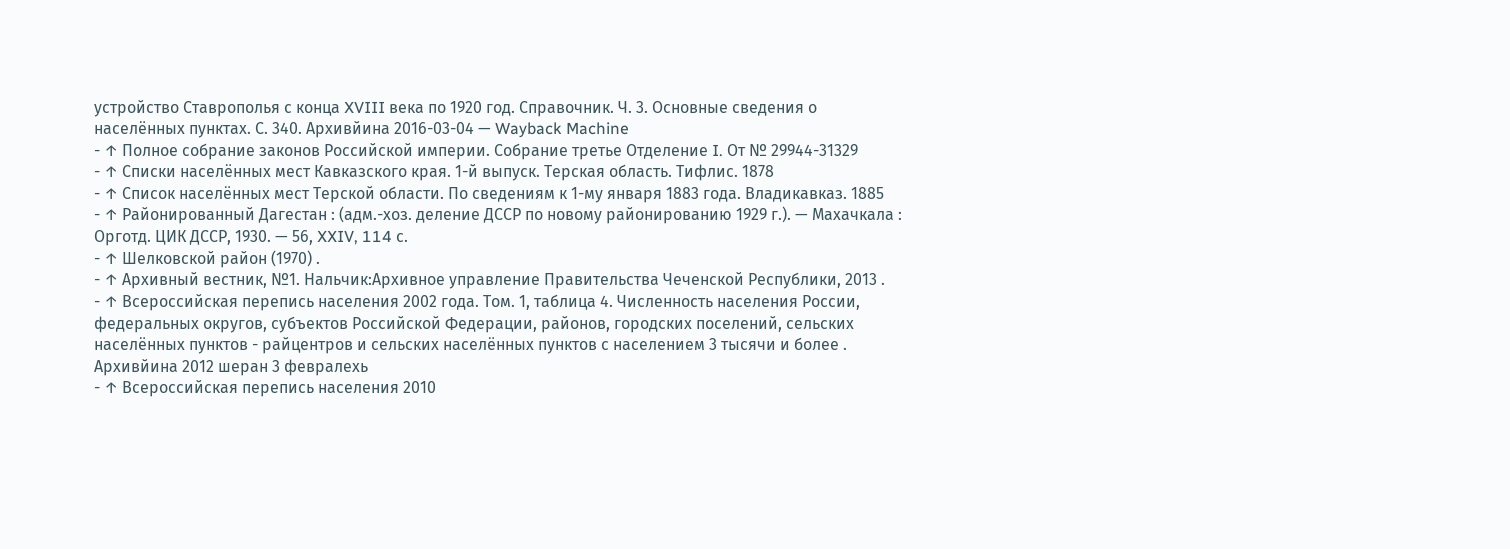устройство Ставрополья с конца XVIII века по 1920 год. Справочник. Ч. 3. Основные сведения о населённых пунктах. С. 340. Архивйина 2016-03-04 — Wayback Machine
- ↑ Полное собрание законов Российской империи. Собрание третье Отделение I. От № 29944-31329
- ↑ Списки населённых мест Кавказского края. 1-й выпуск. Терская область. Тифлис. 1878
- ↑ Список населённых мест Терской области. По сведениям к 1-му января 1883 года. Владикавказ. 1885
- ↑ Районированный Дагестан : (адм.-хоз. деление ДССР по новому районированию 1929 г.). — Махачкала : Орготд. ЦИК ДССР, 1930. — 56, XXIV, 114 с.
- ↑ Шелковской район (1970) .
- ↑ Архивный вестник, №1. Нальчик:Архивное управление Правительства Чеченской Республики, 2013 .
- ↑ Всероссийская перепись населения 2002 года. Том. 1, таблица 4. Численность населения России, федеральных округов, субъектов Российской Федерации, районов, городских поселений, сельских населённых пунктов - райцентров и сельских населённых пунктов с населением 3 тысячи и более . Архивйина 2012 шеран 3 февралехь
- ↑ Всероссийская перепись населения 2010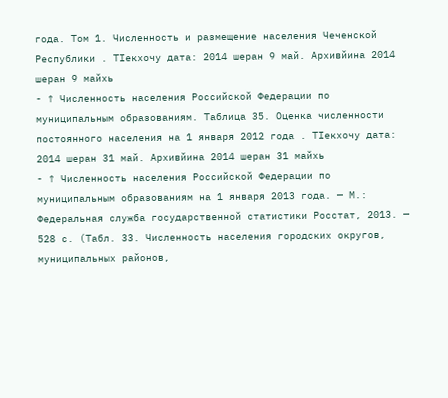года. Том 1. Численность и размещение населения Чеченской Республики . ТӀекхочу дата: 2014 шеран 9 май. Архивйина 2014 шеран 9 майхь
- ↑ Численность населения Российской Федерации по муниципальным образованиям. Таблица 35. Оценка численности постоянного населения на 1 января 2012 года . ТӀекхочу дата: 2014 шеран 31 май. Архивйина 2014 шеран 31 майхь
- ↑ Численность населения Российской Федерации по муниципальным образованиям на 1 января 2013 года. — М.: Федеральная служба государственной статистики Росстат, 2013. — 528 с. (Табл. 33. Численность населения городских округов, муниципальных районов,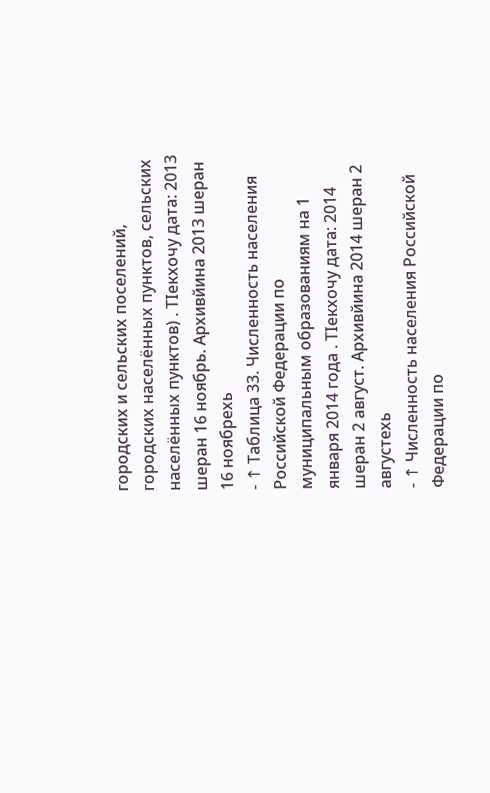городских и сельских поселений, городских населённых пунктов, сельских населённых пунктов) . ТӀекхочу дата: 2013 шеран 16 ноябрь. Архивйина 2013 шеран 16 ноябрехь
- ↑ Таблица 33. Численность населения Российской Федерации по муниципальным образованиям на 1 января 2014 года . ТӀекхочу дата: 2014 шеран 2 август. Архивйина 2014 шеран 2 августехь
- ↑ Численность населения Российской Федерации по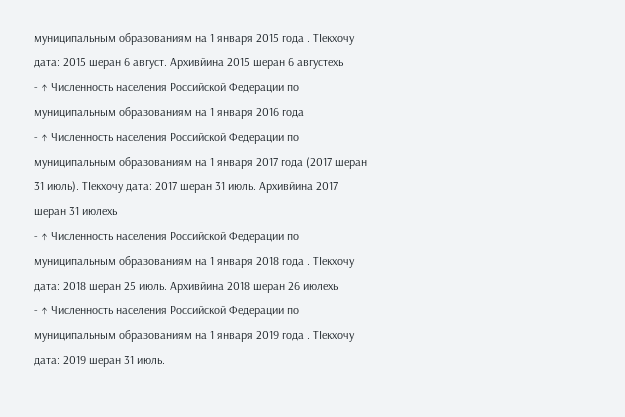муниципальным образованиям на 1 января 2015 года . ТӀекхочу дата: 2015 шеран 6 август. Архивйина 2015 шеран 6 августехь
- ↑ Численность населения Российской Федерации по муниципальным образованиям на 1 января 2016 года
- ↑ Численность населения Российской Федерации по муниципальным образованиям на 1 января 2017 года (2017 шеран 31 июль). ТӀекхочу дата: 2017 шеран 31 июль. Архивйина 2017 шеран 31 июлехь
- ↑ Численность населения Российской Федерации по муниципальным образованиям на 1 января 2018 года . ТӀекхочу дата: 2018 шеран 25 июль. Архивйина 2018 шеран 26 июлехь
- ↑ Численность населения Российской Федерации по муниципальным образованиям на 1 января 2019 года . ТӀекхочу дата: 2019 шеран 31 июль.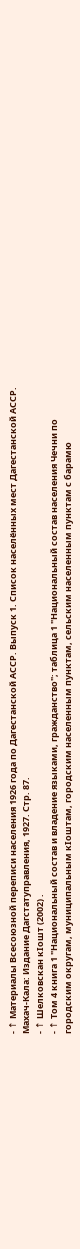- ↑ Материалы Всесоюзной переписи населения 1926 года по Дагестанской АССР. Выпуск 1. Список населённых мест Дагестанской АССР. Махач-Кала: Издание Дагстатуправления, 1927. Стр. 87.
- ↑ Шелковскан кӀошт (2002) .
- ↑ Том 4 книга 1 "Национальный состав и владение языками, гражданство"; таблица 1 "Национальный состав населения Чечни по городским округам, муниципальным кӀоштам, городским населенным пунктам, сельским населенным пунктам с барамю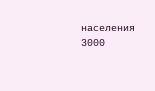населения 3000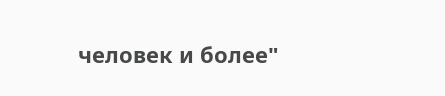человек и более"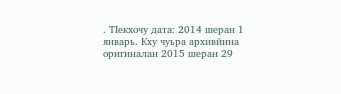. ТӀекхочу дата: 2014 шеран 1 январь. Кху чуьра архивйина оригиналан 2015 шеран 29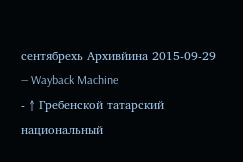сентябрехь Архивйина 2015-09-29 — Wayback Machine
- ↑ Гребенской татарский национальный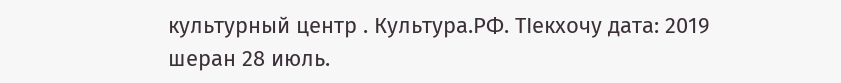культурный центр . Культура.РФ. ТӀекхочу дата: 2019 шеран 28 июль.